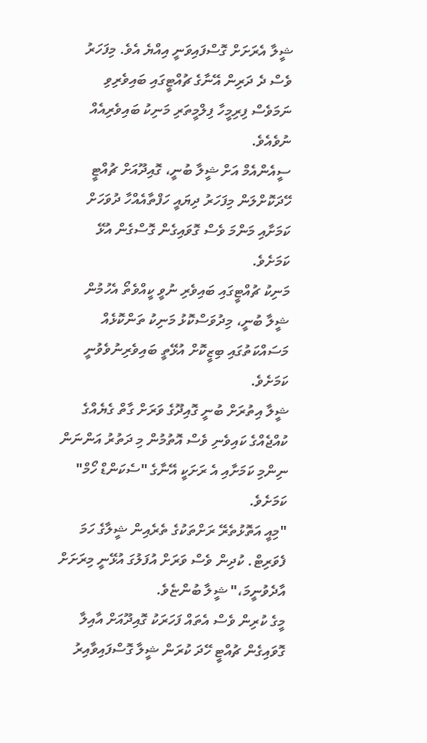ޝީލާ އެރަށަށް ގޮސްފައިވަނީ އިއްޔެ އެވެ. މިފަހަރު ވެސް ދެ ދަރިން އޭނާގެ ޗުއްޓީގައި ބައިވެރިވި ނަމަވެސް ފިރިމީހާ ފިލްމީތަރި މަނިކު ބައިވެރިއެއް ނުވެއެވެ.
ސީއެންއެމް އަށް ޝީލާ ބުނީ، ގޮއިދޫއަށް ޗުއްޓީ ހޭދަކޮށްލަން މިފަހަރު ދިޔައީ ހަފްތާއެއްހާ ދުވަހަށް ކަމަށާއި މަންމަ ވެސް ގޮވައިގެން ގޮސްގެން އުޅޭ ކަމަށެވެ.
މަނިކު ޗުއްޓީގައި ބައިވެރި ނުވީ ކީއްވެތޯ އެހުމުން ޝީލާ ބުނީ، މިދުވަސްކޮޅު މަނިކު ތަންކޮޅެއް މަސައްކަތުގައި ބިޒީކޮށް އުޅޭތީ ބައިވެރިނުވެވުނީ ކަމަށެވެ.
ޝީލާ އިތުރަށް ބުނީ ގޮއިދޫގެ ވަރަށް ގާތް ގެޔެއްގެ ކުއްޖެއްގެ ކައިވެނި ވެސް އޮތުމުން މި ދަތުރު އަންނަން ނިންމި ކަމަށާއި އެ ރަށަކީ އޭނާގެ "ސެކަންޑް ހޯމް" ކަމަށެވެ.
"މިއީ އަތޮޅުތެރޭ ރަށްތަކުގެ ތެރެއިން ޝީލާގެ ހަމަ ފެވަރިޓް. ކުދިން ވެސް ވަރަށް އުފަލުގަ އުޅޭނީ މިރަށަށް އާދެވުނީމަ،" ޝީލާ ބުންޏެވެ.
މީގެ ކުރިން ވެސް އެތައް ފަހަރަކު ގޮއިދޫއަށް އާއިލާ ގޮވައިގެން ޗުއްޓީ ހޭދަ ކުރަން ޝީލާ ގޮސްފައިވާއިރު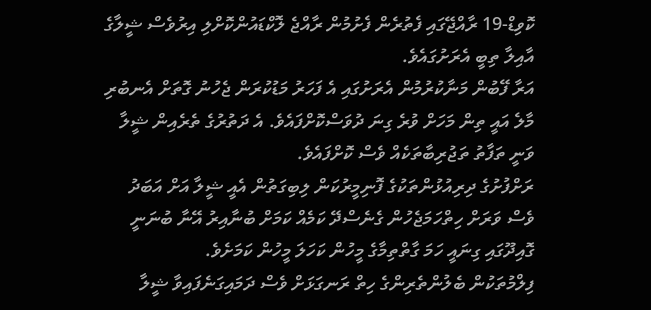ކޮވިޑް-19 ރާއްޖޭގައި ފެތުރެން ފެށުމުން ރާއްޖެ ލޮކްޑައުންކޮށްލި އިރުވެސް ޝީލާގެ އާއިލާ ތިބީ އެރަށުގައެވެ.
އަރާ ފޭބުން މަނާކުރުމުން އެރަށުގައި އެ ފަހަރު މަޑުކުރަން ޖެހުނު ގޮތަށް އެނބުރި މާލެ އައީ ތިން މަހަށް ވުރެ ގިނަ ދުވަސްކޮށްފައެވެ. އެ ދަތުރުގެ ތެރެއިން ޝީލާ ވަނީ ތަފާތު ތަޖުރިބާތަކެއް ވެސް ކޮށްފައެވެ.
ރަށްފުށުގެ ދިރިއުޅުންތަކުގެ ފޮނިމީރުކަން ލިބިގަތުން އެއީ ޝީލާ އަށް އަބަދު ވެސް ވަރަށް ހިތްހަމަޖެހުން ގެނެސްދޭ ކަމެއް ކަމަށް ބުނާއިރު އޭނާ ބުނަނީ ގޮއިދޫގައި ގިނައީ ހަމަ ގާތްތިމާގެ މީހުން ކަހަލަ މީހުން ކަމަށެވެ.
ފިލްމުތަކުން ބެލުންތެރިންގެ ހިތް ރަނގަޅަށް ވެސް ދަމައިގަނެފައިވާ ޝީލާ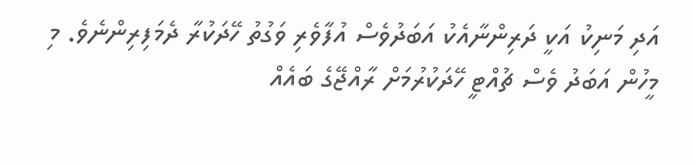އަދި މަނިކު އަކީ ދަރިންނާއެކު އަބަދުވެސް އުފާވެރި ވަގުތު ހޭދަކުރާ ދެމަފިރިންނެވެ. މި މީހުން އަބަދު ވެސް ޗުއްޓީ ހޭދަކުރުމަށް ރާއްޖޭގެ ބައެއް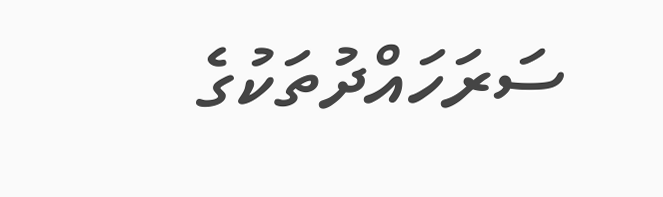ސަރަހައްދުތަކުގެ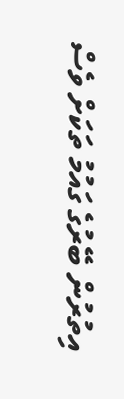އިތުރުން ބޭރުގެ ގައުމު ތަކަށް ވެސް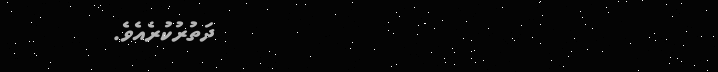ދަތުރުކުރެއެވެ.